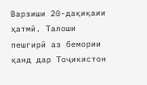Варзиши 20-дақиқаии ҳатмӣ. Талоши пешгирӣ аз бемории қанд дар Тоҷикистон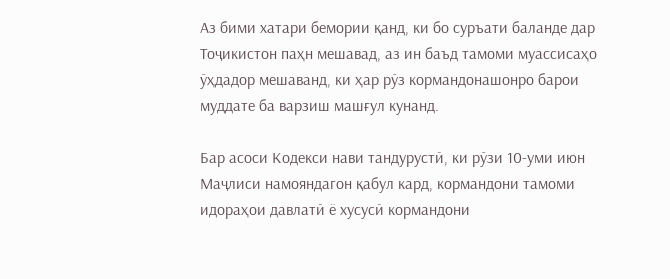Аз бими хатари бемории қанд, ки бо суръати баланде дар Тоҷикистон паҳн мешавад, аз ин баъд тамоми муассисаҳо ӯҳдадор мешаванд, ки ҳар рӯз кормандонашонро барои муддате ба варзиш машғул кунанд.

Бар асоси Кодекси нави тандурустӣ, ки рӯзи 10-уми июн Маҷлиси намояндагон қабул кард, кормандони тамоми идораҳои давлатӣ ё хусусӣ кормандони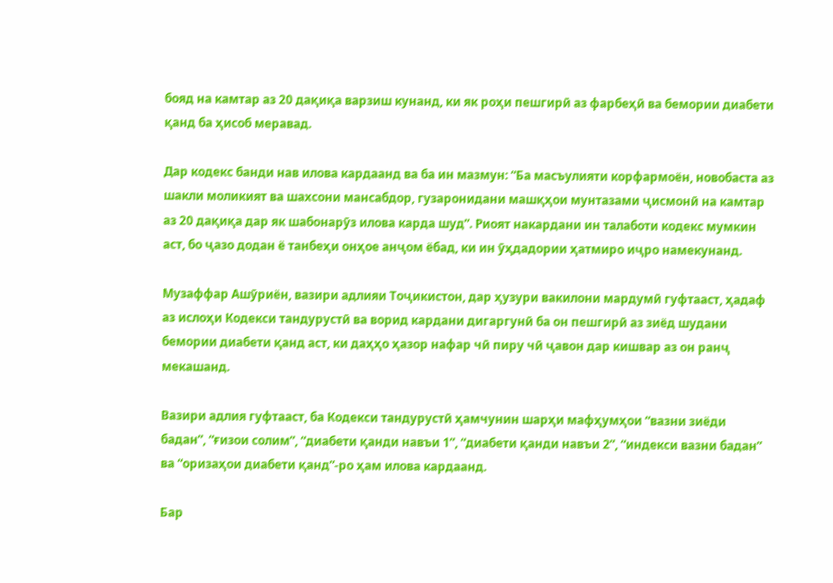бояд на камтар аз 20 дақиқа варзиш кунанд, ки як роҳи пешгирӣ аз фарбеҳӣ ва бемории диабети қанд ба ҳисоб меравад.

Дар кодекс банди нав илова кардаанд ва ба ин мазмун: “Ба масъулияти корфармоён, новобаста аз шакли моликият ва шахсони мансабдор, гузаронидани машқҳои мунтазами ҷисмонӣ на камтар аз 20 дақиқа дар як шабонарӯз илова карда шуд”. Риоят накардани ин талаботи кодекс мумкин аст, бо ҷазо додан ё танбеҳи онҳое анҷом ёбад, ки ин ӯҳдадории ҳатмиро иҷро намекунанд.

Музаффар Ашӯриён, вазири адлияи Тоҷикистон, дар ҳузури вакилони мардумӣ гуфтааст, ҳадаф аз ислоҳи Кодекси тандурустӣ ва ворид кардани дигаргунӣ ба он пешгирӣ аз зиёд шудани бемории диабети қанд аст, ки даҳҳо ҳазор нафар чӣ пиру чӣ ҷавон дар кишвар аз он ранҷ мекашанд.

Вазири адлия гуфтааст, ба Кодекси тандурустӣ ҳамчунин шарҳи мафҳумҳои “вазни зиёди бадан”, “ғизои солим”, “диабети қанди навъи 1”, “диабети қанди навъи 2”, “индекси вазни бадан” ва “оризаҳои диабети қанд”-ро ҳам илова кардаанд.

Бар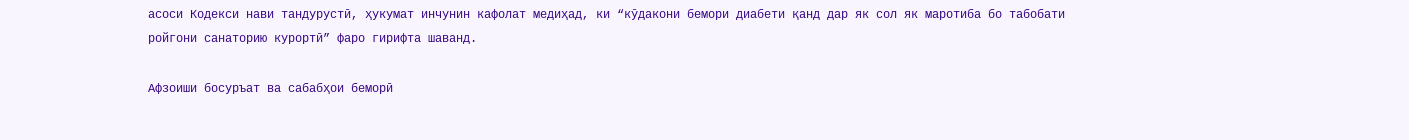асоси Кодекси нави тандурустӣ, ҳукумат инчунин кафолат медиҳад, ки “кӯдакони бемори диабети қанд дар як сол як маротиба бо табобати ройгони санаторию курортӣ” фаро гирифта шаванд.

Афзоиши босуръат ва сабабҳои беморӣ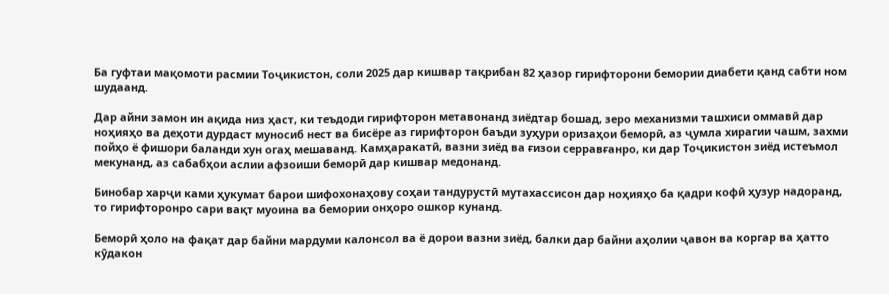Ба гуфтаи мақомоти расмии Тоҷикистон, соли 2025 дар кишвар тақрибан 82 ҳазор гирифторони бемории диабети қанд сабти ном шудаанд.

Дар айни замон ин ақида низ ҳаст, ки теъдоди гирифторон метавонанд зиёдтар бошад, зеро механизми ташхиси оммавӣ дар ноҳияҳо ва деҳоти дурдаст муносиб нест ва бисёре аз гирифторон баъди зуҳури оризаҳои беморӣ, аз ҷумла хирагии чашм, захми пойҳо ё фишори баланди хун огаҳ мешаванд. Камҳаракатӣ, вазни зиёд ва ғизои серравғанро, ки дар Тоҷикистон зиёд истеъмол мекунанд, аз сабабҳои аслии афзоиши беморӣ дар кишвар медонанд.

Бинобар харҷи ками ҳукумат барои шифохонаҳову соҳаи тандурустӣ мутахассисон дар ноҳияҳо ба қадри кофӣ ҳузур надоранд, то гирифторонро сари вақт муоина ва бемории онҳоро ошкор кунанд.

Беморӣ ҳоло на фақат дар байни мардуми калонсол ва ё дорои вазни зиёд, балки дар байни аҳолии ҷавон ва коргар ва ҳатто кӯдакон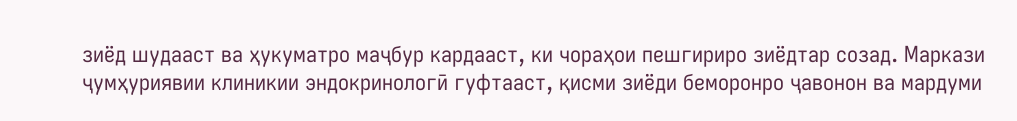зиёд шудааст ва ҳукуматро маҷбур кардааст, ки чораҳои пешгириро зиёдтар созад. Маркази ҷумҳуриявии клиникии эндокринологӣ гуфтааст, қисми зиёди беморонро ҷавонон ва мардуми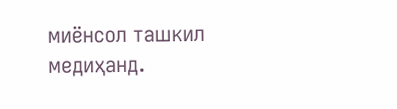миёнсол ташкил медиҳанд.